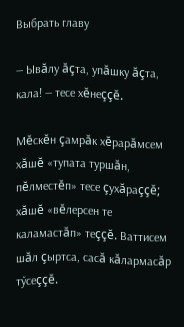Выбрать главу

— Ывăлу ăçта, упăшку ăçта, кала! — тесе хĕнеççĕ.

Мĕскĕн çамрăк хĕрарăмсем хăшĕ «тупата туршăн, пĕлместĕп» тесе çухăраççĕ; хăшĕ «вĕлерсен те каламастăп» теççĕ. Ваттисем шăл çыртса, сасă кăлармасăр тӳсеççĕ.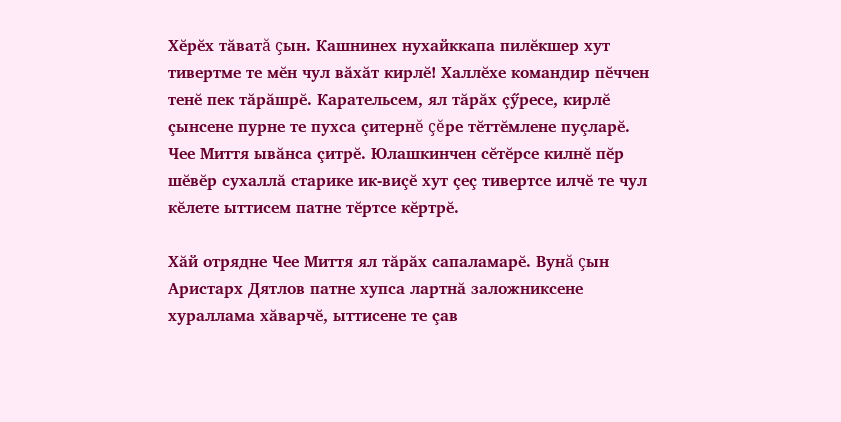Хĕрĕх тăватă çын. Кашнинех нухайккапа пилĕкшер хут тивертме те мĕн чул вăхăт кирлĕ! Халлĕхе командир пĕччен тенĕ пек тăрăшрĕ. Карательсем, ял тăрăх çӳресе, кирлĕ çынсене пурне те пухса çитернĕ çĕре тĕттĕмлене пуçларĕ. Чее Миття ывăнса çитрĕ. Юлашкинчен сĕтĕрсе килнĕ пĕр шĕвĕр сухаллă старике ик-виçĕ хут çеç тивертсе илчĕ те чул кĕлете ыттисем патне тĕртсе кĕртрĕ.

Хăй отрядне Чее Миття ял тăрăх сапаламарĕ. Вунă çын Аристарх Дятлов патне хупса лартнă заложниксене хураллама хăварчĕ, ыттисене те çав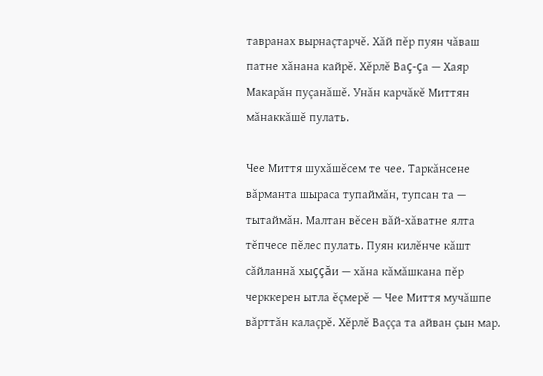тавранах вырнаçтарчĕ. Хăй пĕр пуян чăваш патне хăнана кайрĕ. Хĕрлĕ Ваç-çа — Хаяр Макарăн пуçанăшĕ. Унăн карчăкĕ Миттян мăнаккăшĕ пулать.

Чее Миття шухăшĕсем те чее. Таркăнсене вăрманта шыраса тупаймăн, тупсан та — тытаймăн. Малтан вĕсен вăй-хăватне ялта тĕпчесе пĕлес пулать. Пуян килĕнче кăшт сăйланнă хыççăи — хăна кăмăшкана пĕр черккерен ытла ĕçмерĕ — Чее Миття мучăшпе вăрттăн калаçрĕ. Хĕрлĕ Ваççа та айван çын мар.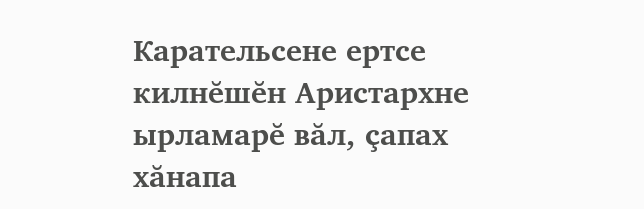Карательсене ертсе килнĕшĕн Аристархне ырламарĕ вăл, çапах хăнапа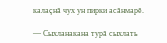калаçнă чух ун пирки асăнмарĕ.

— Сыхланакана турă сыхлать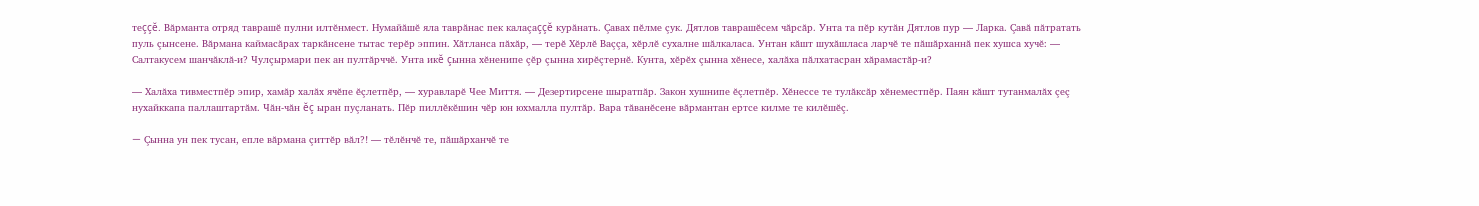теççĕ. Вăрманта отряд таврашĕ пулни илтĕнмест. Нумайăшĕ яла таврăнас пек калаçаççĕ курăнать. Çавах пĕлме çук. Дятлов таврашĕсем чăрсăр. Унта та пĕр кутăн Дятлов пур — Ларка. Çавă пăтратать пуль çынсене. Вăрмана каймасăрах таркăнсене тытас терĕр эппин. Хăтланса пăхăр, — терĕ Хĕрлĕ Ваççа, хĕрлĕ сухалне шăлкаласа. Унтан кăшт шухăшласа ларчĕ те пăшăрханнă пек хушса хучĕ: — Салтакусем шанчăклă-и? Чулçырмари пек ан пултăрччĕ. Унта икĕ çынна хĕненипе çĕр çынна хирĕçтернĕ. Кунта, хĕрĕх çынна хĕнесе, халăха пăлхатасран хăрамастăр-и?

— Халăха тивместпĕр эпир, хамăр халăх ячĕпе ĕçлетпĕр, — хуравларĕ Чее Миття. — Дезертирсене шыратпăр. Закон хушнипе ĕçлетпĕр. Хĕнессе те тулăксăр хĕнеместпĕр. Паян кăшт тутанмалăх çеç нухайккапа паллаштартăм. Чăн-чăн ĕç ыран пуçланать. Пĕр пиллĕкĕшин чĕр юн юхмалла пултăр. Вара тăванĕсене вăрмантан ертсе килме те килĕшĕç.

— Çынна ун пек тусан, епле вăрмана çиттĕр вăл?! — тĕлĕнчĕ те, пăшăрханчĕ те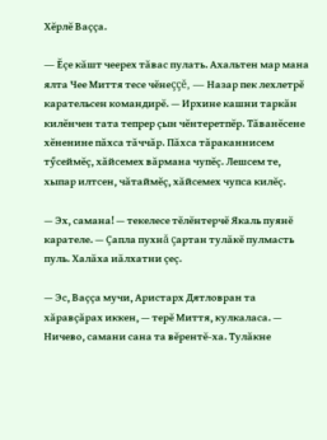Хĕрлĕ Ваççа.

— Ĕçе кăшт чеерех тăвас пулать. Ахальтен мар мана ялта Чее Миття тесе чĕнеççĕ, — Назар пек лехлетрĕ карательсен командирĕ. — Ирхине кашни таркăн килĕнчен тата тепрер çын чĕнтеретпĕр. Тăванĕсене хĕненине пăхса тăччăр. Пăхса тăраканнисем тӳсеймĕç, хăйсемех вăрмана чупĕç. Лешсем те, хыпар илтсен, чăтаймĕç, хăйсемех чупса килĕç.

— Эх, самана! — текелесе тĕлĕнтерчĕ Якаль пуянĕ карателе. — Çапла пухнă çартан тулăкĕ пулмасть пуль. Халăха иăлхатни çеç.

— Эс, Ваççа мучи, Аристарх Дятловран та хăравçăрах иккен, — терĕ Миття, кулкаласа. — Ничево, самани сана та вĕрентĕ-ха. Тулăкне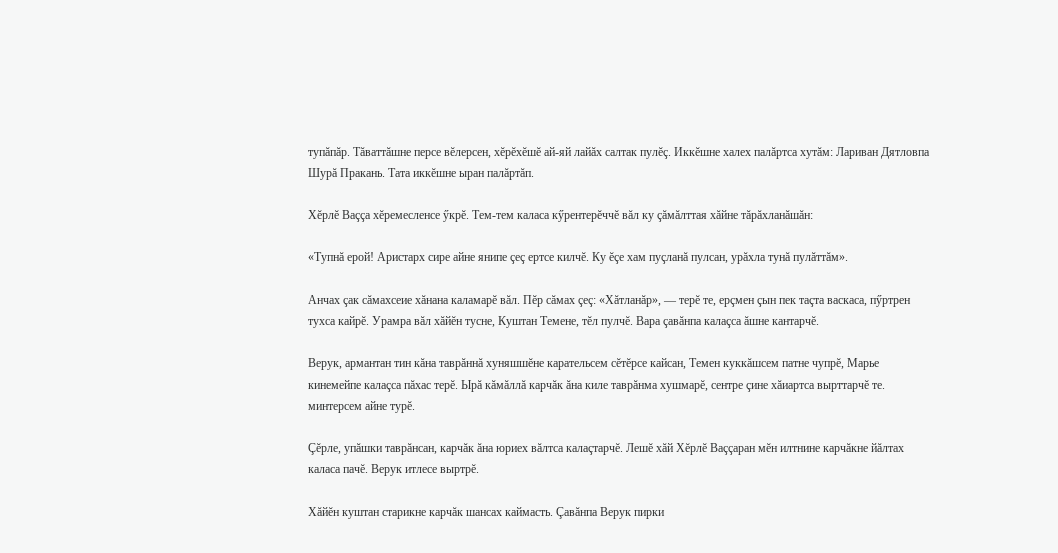тупăпăр. Тăваттăшне персе вĕлерсен, хĕрĕхĕшĕ ай-яй лайăх салтак пулĕç. Иккĕшне халех палăртса хутăм: Лариван Дятловпа Шурă Пракань. Тата иккĕшне ыран палăртăп.

Хĕрлĕ Ваççа хĕремесленсе ӳкрĕ. Тем-тем каласа кӳрентерĕччĕ вăл ку çăмăлттая хăйне тăрăхланăшăн:

«Тупнă ерой! Аристарх сире айне янипе çеç ертсе килчĕ. Ку ĕçе хам пуçланă пулсан, урăхла тунă пулăттăм».

Анчах çак сăмахсеие хăнана каламарĕ вăл. Пĕр сăмах çеç: «Хăтланăр», — терĕ те, ерçмен çын пек таçта васкаса, пӳртрен тухса кайрĕ. Урамра вăл хăйĕн тусне, Куштан Темене, тĕл пулчĕ. Вара çавăнпа калаçса ăшне кантарчĕ.

Верук, армантан тин кăна таврăннă хуняшшĕне карательсем сĕтĕрсе кайсан, Темен куккăшсем патне чупрĕ, Марье кинемейпе калаçса пăхас терĕ. Ырă кăмăллă карчăк ăна киле таврăнма хушмарĕ, сентре çине хăиартса вырттарчĕ те. минтерсем айне турĕ.

Çĕрле, упăшки таврăнсан, карчăк ăна юриех вăлтса калаçтарчĕ. Лешĕ хăй Хĕрлĕ Ваççаран мĕн илтнине карчăкне йăлтах каласа пачĕ. Верук итлесе выртрĕ.

Хăйĕн куштан старикне карчăк шансах каймасть. Çавăнпа Верук пирки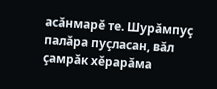асăнмарĕ те. Шурăмпуç палăра пуçласан, вăл çамрăк хĕрарăма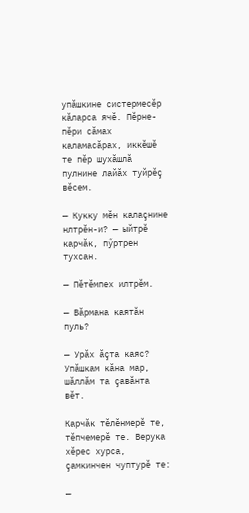упăшкине систермесĕр кăларса ячĕ. Пĕрне-пĕри сăмах каламасăрах, иккĕшĕ те пĕр шухăшлă пулнине лайăх туйрĕç вĕсем.

— Кукку мĕн калаçнине нлтрĕн-и? — ыйтрĕ карчăк, пӳртрен тухсан.

— Пĕтĕмпех илтрĕм.

— Вăрмана каятăн пуль?

— Урăх ăçта каяс? Упăшкам кăна мар, шăллăм та çавăнта вĕт.

Карчăк тĕлĕнмерĕ те, тĕпчемерĕ те. Верука хĕрес хурса, çамкинчен чуптурĕ те:

—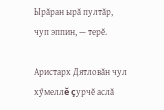Ырăран ырă пултăр, чуп эппин, — терĕ.

Аристарх Дятловăн чул хӳмеллĕ çурчĕ аслă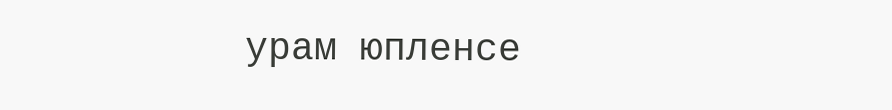урам юпленсе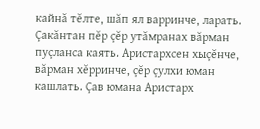кайнă тĕлте, шăп ял варринче, ларать. Çакăнтан пĕр çĕр утăмранах вăрман пуçланса каять. Аристархсен хыçĕнче, вăрман хĕрринче, çĕр çулхи юман кашлать. Çав юмана Аристарх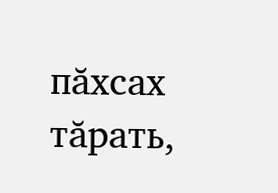пăхсах тăрать,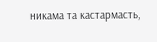никама та кастармасть,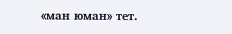«ман юман» тет.